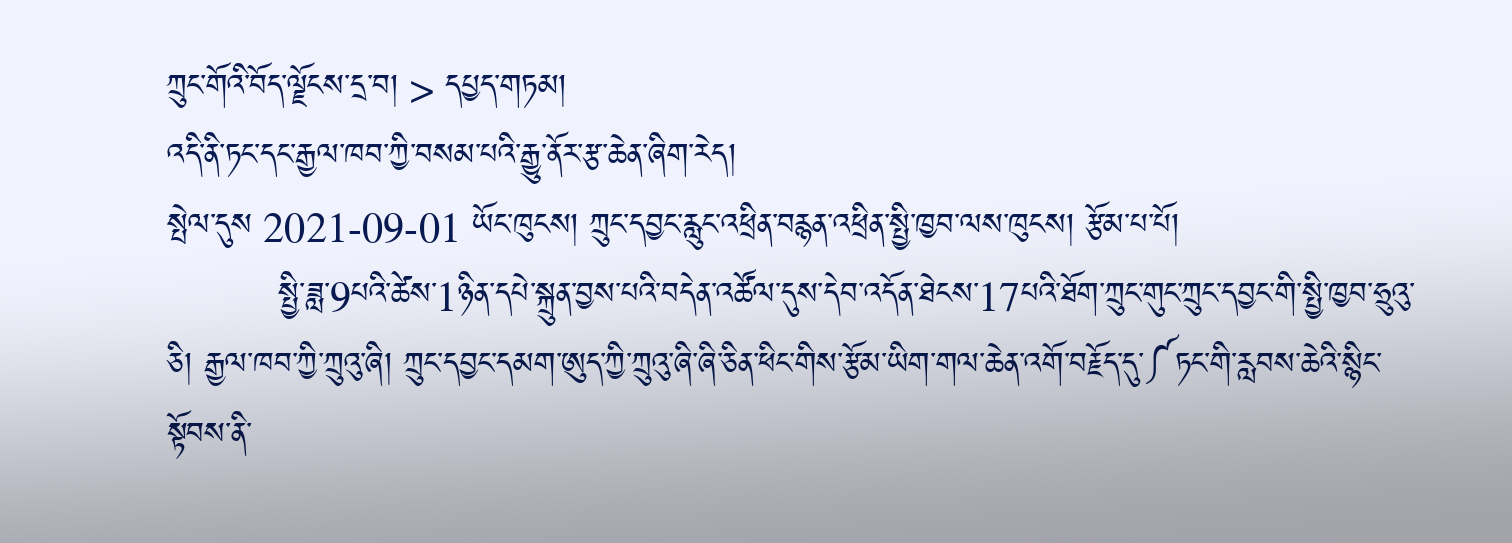ཀྲུང་གོའི་བོད་ལྗོངས་དྲ་བ། > དཔྱད་གཏམ།
འདི་ནི་ཏང་དང་རྒྱལ་ཁབ་ཀྱི་བསམ་པའི་རྒྱུ་ནོར་རྩ་ཆེན་ཞིག་རེད།
སྤེལ་དུས 2021-09-01 ཡོང་ཁུངས། ཀྲུང་དབྱང་རླུང་འཕྲིན་བརྙན་འཕྲིན་སྤྱི་ཁྱབ་ལས་ཁུངས། རྩོམ་པ་པོ།
          སྤྱི་ཟླ་9པའི་ཚེས་1ཉིན་དཔེ་སྐྲུན་བྱས་པའི་བདེན་འཚོལ་དུས་དེབ་འདོན་ཐེངས་17པའི་ཐོག་ཀྲུང་གུང་ཀྲུང་དབྱང་གི་སྤྱི་ཁྱབ་ཧྲུའུ་ཅི། རྒྱལ་ཁབ་ཀྱི་ཀྲུའུ་ཞི། ཀྲུང་དབྱང་དམག་ཨུད་ཀྱི་ཀྲུའུ་ཞི་ཞི་ཅིན་ཕིང་གིས་རྩོམ་ཡིག་གལ་ཆེན་འགོ་བརྗོད་དུ་༼ཏང་གི་རླབས་ཆེའི་སྙིང་སྟོབས་ནི་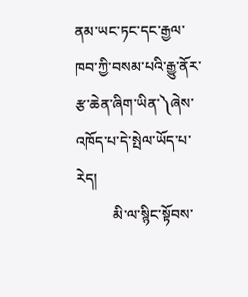ནམ་ཡང་ཏང་དང་རྒྱལ་ཁབ་ཀྱི་བསམ་པའི་རྒྱུ་ནོར་རྩ་ཆེན་ཞིག་ཡིན་༽ཞེས་འཁོད་པ་དེ་སྤེལ་ཡོད་པ་རེད།
          མི་ལ་སྙིང་སྟོབས་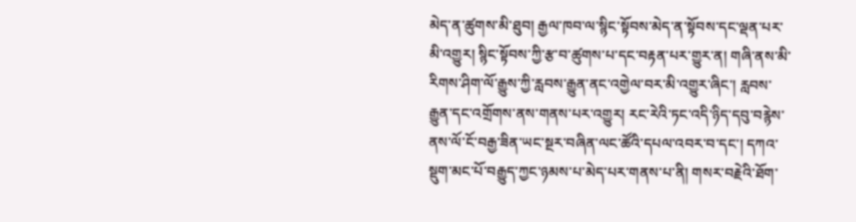མེད་ན་ཚུགས་མི་ཐུབ། རྒྱལ་ཁབ་ལ་སྙིང་སྟོབས་མེད་ན་སྟོབས་དང་ལྡན་པར་མི་འགྱུར། སྙིང་སྟོབས་ཀྱི་རྩ་བ་ཚུགས་པ་དང་བརྟན་པར་གྱུར་ན། གཞི་ནས་མི་རིགས་ཤིག་ལོ་རྒྱུས་ཀྱི་རླབས་རྒྱུན་ནང་འགྱེལ་བར་མི་འགྱུར་ཞིང་། རླབས་རྒྱུན་དང་འགྲོགས་ནས་གནས་པར་འགྱུར། རང་རེའི་ཏང་འདི་ཉིད་དབུ་བརྙེས་ནས་ལོ་ངོ་བརྒྱ་ཟིན་ཡང་སྔར་བཞིན་ལང་ཚོའི་དཔལ་འབར་བ་དང་། དཀའ་སྡུག་མང་པོ་བརྒྱུད་ཀྱང་ཉམས་པ་མེད་པར་གནས་པ་ནི། གསར་བརྗེའི་ཐོག་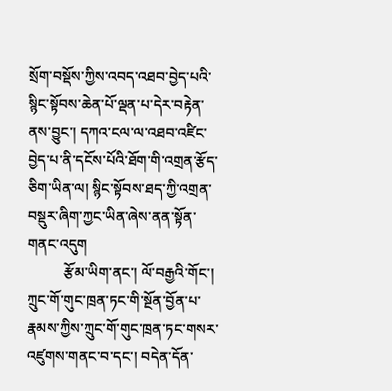སྲོག་བསྡོས་ཀྱིས་འབད་འཐབ་བྱེད་པའི་སྙིང་སྟོབས་ཆེན་པོ་ལྡན་པ་དེར་བརྟེན་ནས་བྱུང་། དཀའ་ངལ་ལ་འཐབ་འཛིང་བྱེད་པ་ནི་དངོས་པོའི་ཐོག་གི་འགྲན་རྩོད་ཅིག་ཡིན་ལ། སྙིང་སྟོབས་ཐད་ཀྱི་འགྲན་བསྡུར་ཞིག་ཀྱང་ཡིན་ཞེས་ནན་སྟོན་གནང་འདུག
          རྩོམ་ཡིག་ནང་། ལོ་བརྒྱའི་གོང་། ཀྲུང་གོ་གུང་ཁྲན་ཏང་གི་སྔོན་བྱོན་པ་རྣམས་ཀྱིས་ཀྲུང་གོ་གུང་ཁྲན་ཏང་གསར་འཛུགས་གནང་བ་དང་། བདེན་དོན་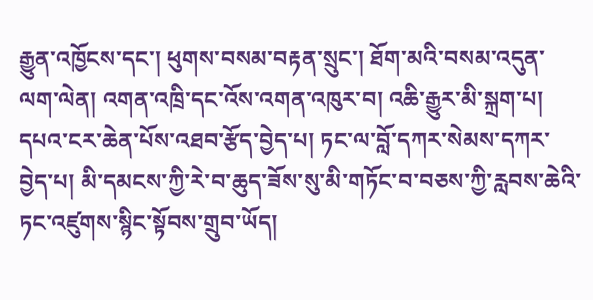རྒྱུན་འཁྱོངས་དང་། ཕུགས་བསམ་བརྟན་སྲུང་། ཐོག་མའི་བསམ་འདུན་ལག་ལེན། འགན་འཁྲི་དང་འོས་འགན་འཁུར་བ། འཆི་རྒྱུར་མི་སྐྲག་པ། དཔའ་ངར་ཆེན་པོས་འཐབ་རྩོད་བྱེད་པ། ཏང་ལ་བློ་དཀར་སེམས་དཀར་བྱེད་པ། མི་དམངས་ཀྱི་རེ་བ་ཆུད་ཟོས་སུ་མི་གཏོང་བ་བཅས་ཀྱི་རླབས་ཆེའི་ཏང་འཛུགས་སྙིང་སྟོབས་གྲུབ་ཡོད།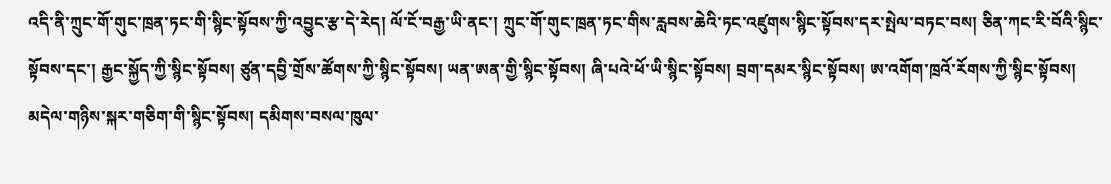འདི་ནི་ཀྲུང་གོ་གུང་ཁྲན་ཏང་གི་སྙིང་སྟོབས་ཀྱི་འབྱུང་རྩ་དེ་རེད། ལོ་ངོ་བརྒྱ་ཡི་ནང་། ཀྲུང་གོ་གུང་ཁྲན་ཏང་གིས་རླབས་ཆེའི་ཏང་འཛུགས་སྙིང་སྟོབས་དར་སྤེལ་བཏང་བས། ཅིན་ཀང་རི་བོའི་སྙིང་སྟོབས་དང་། རྒྱང་སྐྱོད་ཀྱི་སྙིང་སྟོབས། ཙུན་དབྱི་གྲོས་ཚོགས་ཀྱི་སྙིང་སྟོབས། ཡན་ཨན་གྱི་སྙིང་སྟོབས། ཞི་པའེ་ཕོ་ཡི་སྙིང་སྟོབས། བྲག་དམར་སྙིང་སྟོབས། ཨ་འགོག་ཁྲའོ་རོགས་ཀྱི་སྙིང་སྟོབས། མདེལ་གཉིས་སྐར་གཅིག་གི་སྙིང་སྟོབས། དམིགས་བསལ་ཁུལ་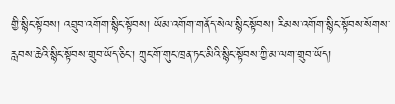གྱི་སྙིང་སྟོབས། འབྲུབ་འགོག་སྙིང་སྟོབས། ཡོམ་འགོག་གནོད་སེལ་སྙིང་སྟོབས། རིམས་འགོག་སྙིང་སྟོབས་སོགས་རླབས་ཆེའི་སྙིང་སྟོབས་གྲུབ་ཡོད་ཅིང་། ཀྲུང་གོ་གུང་ཁྲན་ཏང་མིའི་སྙིང་སྟོབས་ཀྱི་མ་ལག་གྲུབ་ཡོད།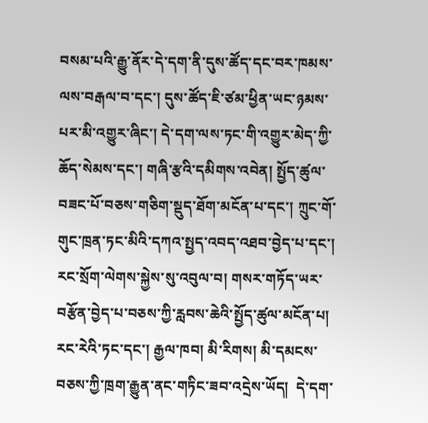བསམ་པའི་རྒྱུ་ནོར་དེ་དག་ནི་དུས་ཚོད་དང་བར་ཁམས་ལས་བརྒལ་བ་དང་། དུས་ཚོད་ཇི་ཙམ་ཕྱིན་ཡང་ཉམས་པར་མི་འགྱུར་ཞིང་། དེ་དག་ལས་ཏང་གི་འགྱུར་མེད་ཀྱི་ཆོད་སེམས་དང་། གཞི་རྩའི་དམིགས་འབེན། སྤྱོད་ཚུལ་བཟང་པོ་བཅས་གཅིག་སྡུད་ཐོག་མངོན་པ་དང་། ཀྲུང་གོ་གུང་ཁྲན་ཏང་མིའི་དཀའ་སྤྱད་འབད་འཐབ་བྱེད་པ་དང་། རང་སྲོག་ལེགས་སྐྱེས་སུ་འབུལ་བ། གསར་གཏོད་ཡར་བརྩོན་བྱེད་པ་བཅས་ཀྱི་རླབས་ཆེའི་སྤྱོད་ཚུལ་མངོན་པ། རང་རེའི་ཏང་དང་། རྒྱལ་ཁབ། མི་རིགས། མི་དམངས་བཅས་ཀྱི་ཁྲག་རྒྱུན་ནང་གཏིང་ཟབ་འདྲེས་ཡོད།  དེ་དག་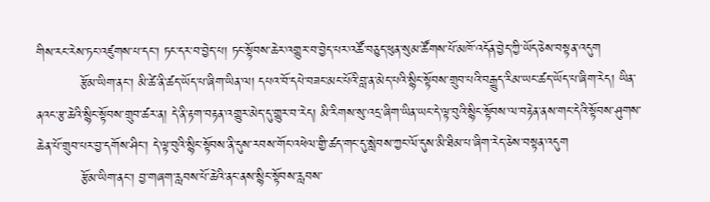གིས་རང་རེས་ཏང་འཛུགས་པ་དང་། ཏང་དར་བ་བྱེད་པ། ཏང་སྟོབས་ཆེར་འགྱུར་བ་བྱེད་པར་འཚོ་བཅུད་ཕུན་སུམ་ཚོགས་པོ་མཁོ་འདོན་བྱེད་ཀྱི་ཡོད་ཅེས་བསྟན་འདུག
          རྩོམ་ཡིག་ནང་། མི་ཚེ་ནི་ཚད་ཡོད་པ་ཞིག་ཡིན་ལ། དཔའ་བོ་དཔེ་བཟང་མང་པོའི་བླ་ན་མེད་པའི་སྙིང་སྟོབས་གྲུབ་པའི་བརྒྱུད་རིམ་ཡང་ཚད་ཡོད་པ་ཞིག་རེད། ཡིན་ནའང་རྩ་ཆེའི་སྙིང་སྟོབས་གྲུབ་ཚར་ན། དེ་ནི་རྟག་བརྟན་འགྱུར་མེད་དུ་གྱུར་བ་རེད། མི་རིགས་སུ་འདྲ་ཞིག་ཡིན་ཡང་དེ་ལྟ་བུའི་སྙིང་སྟོབས་ལ་བརྟེན་ནས་གང་དེའི་སྟོབས་ཤུགས་ཆེན་པོ་གྲུབ་པར་བྱ་དགོས་ཤིང་། དེ་ལྟ་བུའི་སྙིང་སྟོབས་ནི་དུས་རབས་གོང་འཕེལ་གྱི་ཚད་གང་དུ་སླེབས་ཀྱང་ལོ་དུས་མི་ཐིམ་པ་ཞིག་རེད་ཅེས་བསྟན་འདུག
          རྩོམ་ཡིག་ནང་། བྱ་གཞག་རླབས་པོ་ཆེའི་ནང་ནས་སྙིང་སྟོབས་རླབས་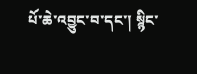པོ་ཆེ་འབྱུང་བ་དང་། སྙིང་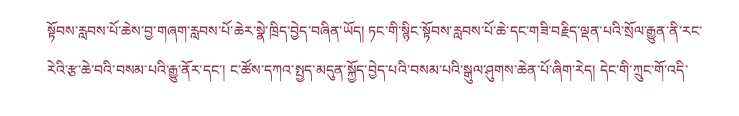སྟོབས་རླབས་པོ་ཆེས་བྱ་གཞག་རླབས་པོ་ཆེར་སྣེ་ཁྲིད་བྱེད་བཞིན་ཡོད། ཏང་གི་སྙིང་སྟོབས་རླབས་པོ་ཆེ་དང་གཟི་བརྗིད་ལྡན་པའི་སྲོལ་རྒྱུན་ནི་རང་རེའི་རྩ་ཆེ་བའི་བསམ་པའི་རྒྱུ་ནོར་དང་། ང་ཚོས་དཀའ་སྤྱད་མདུན་སྐྱོད་བྱེད་པའི་བསམ་པའི་སྒུལ་ཤུགས་ཆེན་པོ་ཞིག་རེད། དེང་གི་ཀྲུང་གོ་འདི་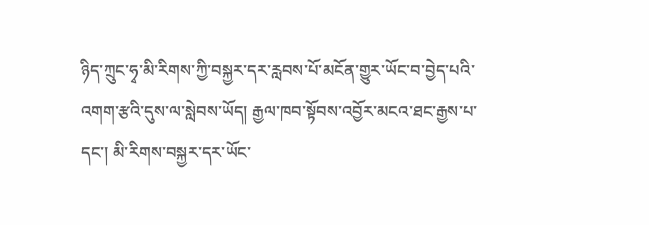ཉིད་ཀྲུང་ཧྭ་མི་རིགས་ཀྱི་བསྐྱར་དར་རླབས་པོ་མངོན་གྱུར་ཡོང་བ་བྱེད་པའི་འགག་རྩའི་དུས་ལ་སླེབས་ཡོད། རྒྱལ་ཁབ་སྟོབས་འབྱོར་མངའ་ཐང་རྒྱས་པ་དང་། མི་རིགས་བསྐྱར་དར་ཡོང་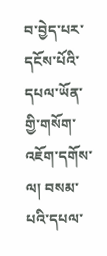བ་བྱེད་པར་དངོས་པོའི་དཔལ་ཡོན་གྱི་གསོག་འཇོག་དགོས་ལ། བསམ་པའི་དཔལ་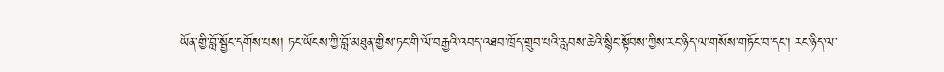ཡོན་གྱི་བློ་སྦྱོང་དགོས་པས། ཏང་ཡོངས་ཀྱི་བློ་མཐུན་གྱིས་ཏང་གི་ལོ་བརྒྱའི་འབད་འཐབ་ཁྲོད་གྲུབ་པའི་རླབས་ཆེའི་སྙིང་སྟོབས་ཀྱིས་རང་ཉིད་ལ་གསོས་གཏོང་བ་དང་། རང་ཉིད་ལ་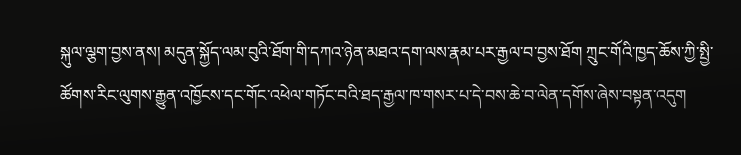སྐུལ་ལྕག་བྱས་ནས། མདུན་སྐྱོད་ལམ་བུའི་ཐོག་གི་དཀའ་ཉེན་མཐའ་དག་ལས་རྣམ་པར་རྒྱལ་བ་བྱས་ཐོག ཀྲུང་གོའི་ཁྱད་ཆོས་ཀྱི་སྤྱི་ཚོགས་རིང་ལུགས་རྒྱུན་འཁྱོངས་དང་གོང་འཕེལ་གཏོང་བའི་ཐད་རྒྱལ་ཁ་གསར་པ་དེ་བས་ཆེ་བ་ལེན་དགོས་ཞེས་བསྟན་འདུག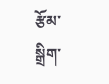རྩོམ་སྒྲིག་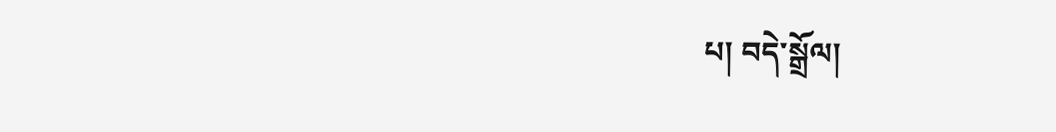པ། བདེ་སྒྲོལ།